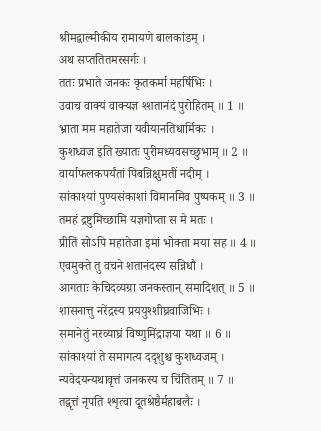श्रीमद्वाल्मीकीय रामायणे बालकांडम् ।
अथ सप्ततितमस्सर्गः ।
ततः प्रभाते जनकः कृतकर्मा महर्षिभिः ।
उवाच वाक्यं वाक्यज्ञ श्शतानंदं पुरोहितम् ॥ 1 ॥
भ्राता मम महातेजा यवीयानतिधार्मिकः ।
कुशध्वज इति ख्यातः पुरीमध्यवसच्छुभाम् ॥ 2 ॥
वार्याफलकपर्यंतां पिबन्निक्षुमतीं नदीम् ।
सांकाश्यां पुण्यसंकाशां विमानमिव पुष्पकम् ॥ 3 ॥
तमहं द्रष्टुमिच्छामि यज्ञगोप्ता स मे मतः ।
प्रीतिं सोऽपि महातेजा इमां भोक्ता मया सह ॥ 4 ॥
एवमुक्ते तु वचने शतानंदस्य सन्निधौ ।
आगताः केचिदव्यग्रा जनकस्तान् समादिशत् ॥ 5 ॥
शासनात्तु नरेंद्रस्य प्रययुश्शीघ्रवाजिभिः ।
समानेतुं नरव्याघ्रं विष्णुमिंद्राज्ञया यथा ॥ 6 ॥
सांकाश्यां ते समागत्य ददृशुश्च कुशध्वजम् ।
न्यवेदयन्यथावृत्तं जनकस्य च चिंतितम् ॥ 7 ॥
तद्वृत्तं नृपति श्शृत्वा दूतश्रेष्ठैर्महाबलैः ।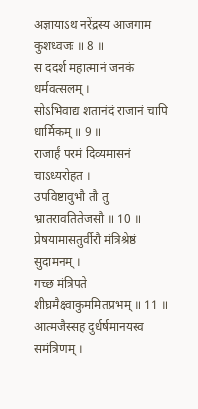अज्ञायाऽथ नरेंद्रस्य आजगाम कुशध्वजः ॥ 8 ॥
स ददर्श महात्मानं जनकं धर्मवत्सलम् ।
सोऽभिवाद्य शतानंदं राजानं चापि धार्मिकम् ॥ 9 ॥
राजार्हं परमं दिव्यमासनं चाऽध्यरोहत ।
उपविष्टावुभौ तौ तु भ्रातरावतितेजसौ ॥ 10 ॥
प्रेषयामासतुर्वीरौ मंत्रिश्रेष्ठं सुदामनम् ।
गच्छ मंत्रिपते शीघ्रमैक्ष्वाकुममितप्रभम् ॥ 11 ॥
आत्मजैस्सह दुर्धर्षमानयस्व समंत्रिणम् ।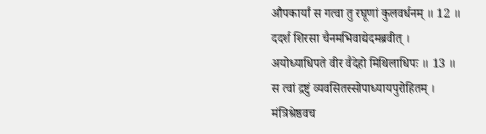औपकार्यां स गत्वा तु रघूणां कुलवर्धनम् ॥ 12 ॥
ददर्श शिरसा चैनमभिवाद्येदमब्रवीत् ।
अयोध्याधिपते वीर वैदेहो मिथिलाधिपः ॥ 13 ॥
स त्वां द्रष्टुं व्यवसितस्सोपाध्यायपुरोहितम् ।
मंत्रिश्रेष्ठवच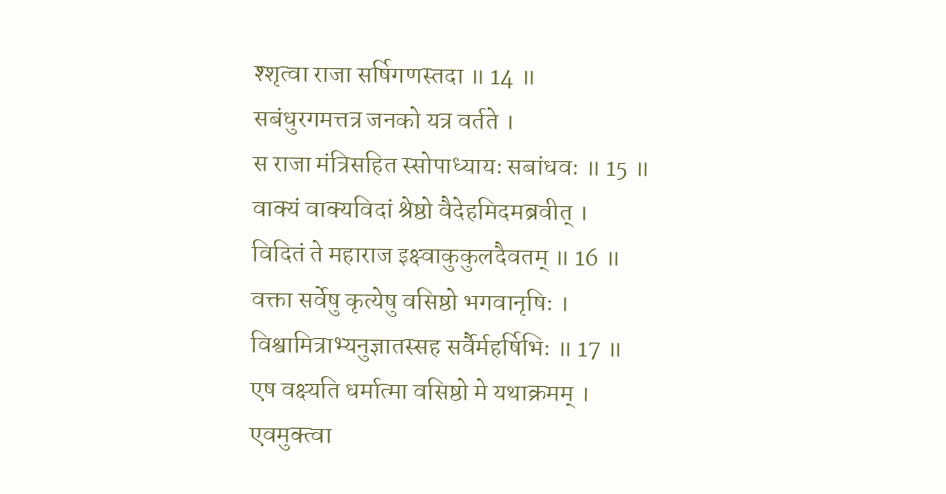श्शृत्वा राजा सर्षिगणस्तदा ॥ 14 ॥
सबंधुरगमत्तत्र जनको यत्र वर्तते ।
स राजा मंत्रिसहित स्सोपाध्यायः सबांधवः ॥ 15 ॥
वाक्यं वाक्यविदां श्रेष्ठो वैदेहमिदमब्रवीत् ।
विदितं ते महाराज इक्ष्वाकुकुलदैवतम् ॥ 16 ॥
वक्ता सर्वेषु कृत्येषु वसिष्ठो भगवानृषिः ।
विश्वामित्राभ्यनुज्ञातस्सह सर्वैर्महर्षिभिः ॥ 17 ॥
एष वक्ष्यति धर्मात्मा वसिष्ठो मे यथाक्रमम् ।
एवमुक्त्वा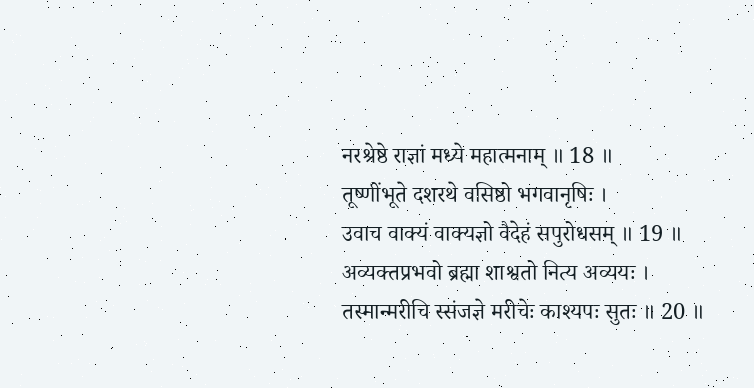नरश्रेष्ठे राज्ञां मध्ये महात्मनाम् ॥ 18 ॥
तूष्णींभूते दशरथे वसिष्ठो भगवानृषिः ।
उवाच वाक्यं वाक्यज्ञो वैदेहं सपुरोधसम् ॥ 19 ॥
अव्यक्तप्रभवो ब्रह्मा शाश्वतो नित्य अव्ययः ।
तस्मान्मरीचि स्संजज्ञे मरीचेः काश्यपः सुतः ॥ 20 ॥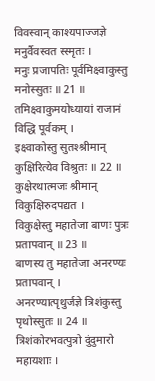विवस्वान् काश्यपाज्जज्ञे मनुर्वैवस्वत स्स्मृतः ।
मनुः प्रजापतिः पूर्वमिक्ष्वाकुस्तु मनोस्सुतः ॥ 21 ॥
तमिक्ष्वाकुमयोध्यायां राजानं विद्धि पूर्वकम् ।
इक्ष्वाकोस्तु सुतश्श्रीमान् कुक्षिरित्येव विश्रुतः ॥ 22 ॥
कुक्षेरथात्मजः श्रीमान् विकुक्षिरुदपद्यत ।
विकुक्षेस्तु महातेजा बाणः पुत्रः प्रतापवान् ॥ 23 ॥
बाणस्य तु महातेजा अनरण्यः प्रतापवान् ।
अनरण्यात्पृथुर्जज्ञे त्रिशंकुस्तु पृथोस्सुतः ॥ 24 ॥
त्रिशंकोरभवत्पुत्रो दुंदुमारो महायशाः ।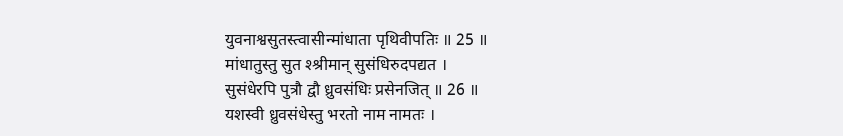युवनाश्वसुतस्त्वासीन्मांधाता पृथिवीपतिः ॥ 25 ॥
मांधातुस्तु सुत श्श्रीमान् सुसंधिरुदपद्यत ।
सुसंधेरपि पुत्रौ द्वौ ध्रुवसंधिः प्रसेनजित् ॥ 26 ॥
यशस्वी ध्रुवसंधेस्तु भरतो नाम नामतः ।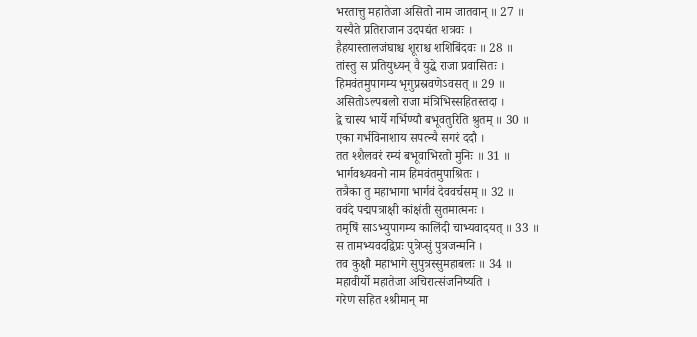भरतात्तु महातेजा असितो नाम जातवान् ॥ 27 ॥
यस्यैते प्रतिराजान उदपद्यंत शत्रवः ।
हैहयास्तालजंघाश्च शूराश्च शशिबिंदवः ॥ 28 ॥
तांस्तु स प्रतियुध्यन् वै युद्धे राजा प्रवासितः ।
हिमवंतमुपागम्य भृगुप्रस्रवणेऽवसत् ॥ 29 ॥
असितोऽल्पबलो राजा मंत्रिभिस्सहितस्तदा ।
द्वे चास्य भार्ये गर्भिण्यौ बभूवतुरिति श्रुतम् ॥ 30 ॥
एका गर्भविनाशाय सपत्न्यै सगरं ददौ ।
तत श्शैलवरं रम्यं बभूवाभिरतो मुनिः ॥ 31 ॥
भार्गवश्च्यवनो नाम हिमवंतमुपाश्रितः ।
तत्रैका तु महाभागा भार्गवं देववर्चसम् ॥ 32 ॥
ववंदे पद्मपत्राक्षी कांक्षंती सुतमात्मनः ।
तमृषिं साऽभ्युपागम्य कालिंदी चाभ्यवादयत् ॥ 33 ॥
स तामभ्यवदद्विप्रः पुत्रेप्सुं पुत्रजन्मनि ।
तव कुक्षौ महाभागे सुपुत्रस्सुमहाबलः ॥ 34 ॥
महावीर्यो महातेजा अचिरात्संजनिष्यति ।
गरेण सहित श्श्रीमान् मा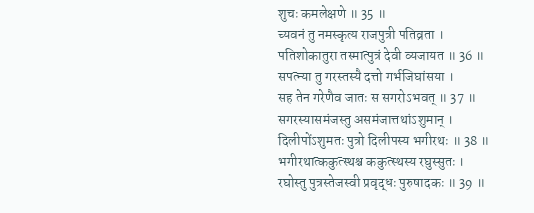शुचः कमलेक्षणे ॥ 35 ॥
च्यवनं तु नमस्कृत्य राजपुत्री पतिव्रता ।
पतिशोकातुरा तस्मात्पुत्रं देवी व्यजायत ॥ 36 ॥
सपत्न्या तु गरस्तस्यै दत्तो गर्भजिघांसया ।
सह तेन गरेणैव जातः स सगरोऽभवत् ॥ 37 ॥
सगरस्यासमंजस्तु असमंजात्तथांऽशुमान् ।
दिलीपोंऽशुमतः पुत्रो दिलीपस्य भगीरथः ॥ 38 ॥
भगीरथात्ककुत्स्थश्च ककुत्स्थस्य रघुस्सुतः ।
रघोस्तु पुत्रस्तेजस्वी प्रवृद्धः पुरुषादकः ॥ 39 ॥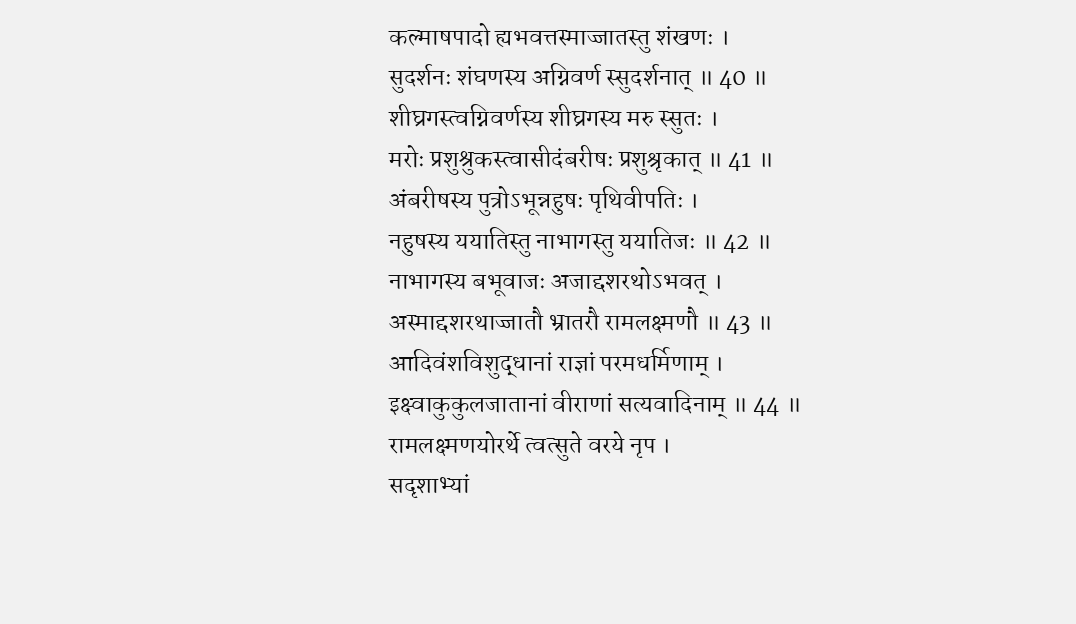कल्माषपादो ह्यभवत्तस्माज्जातस्तु शंखणः ।
सुदर्शनः शंघणस्य अग्निवर्ण स्सुदर्शनात् ॥ 40 ॥
शीघ्रगस्त्वग्निवर्णस्य शीघ्रगस्य मरु स्सुतः ।
मरोः प्रशुश्रुकस्त्वासीदंबरीषः प्रशुश्रृकात् ॥ 41 ॥
अंबरीषस्य पुत्रोऽभून्नहुषः पृथिवीपतिः ।
नहुषस्य ययातिस्तु नाभागस्तु ययातिजः ॥ 42 ॥
नाभागस्य बभूवाजः अजाद्दशरथोऽभवत् ।
अस्माद्दशरथाज्जातौ भ्रातरौ रामलक्ष्मणौ ॥ 43 ॥
आदिवंशविशुद्धानां राज्ञां परमधर्मिणाम् ।
इक्ष्वाकुकुलजातानां वीराणां सत्यवादिनाम् ॥ 44 ॥
रामलक्ष्मणयोरर्थे त्वत्सुते वरये नृप ।
सदृशाभ्यां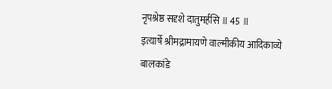नृपश्रेष्ठ सदृशे दातुमर्हसि ॥ 45 ॥
इत्यार्षे श्रीमद्रामायणे वाल्मीकीय आदिकाव्ये बालकांडे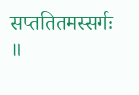सप्ततितमस्सर्गः ॥